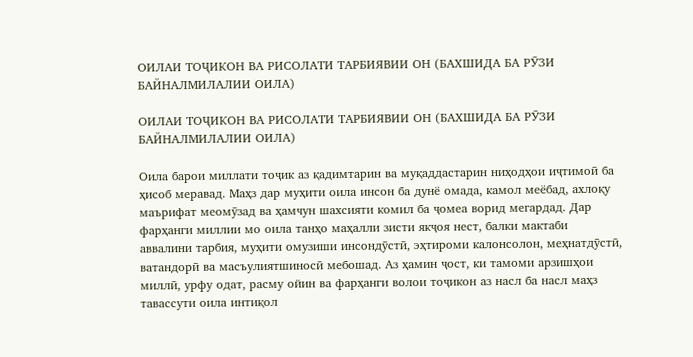ОИЛАИ ТОҶИКОН ВА РИСОЛАТИ ТАРБИЯВИИ ОН (БАХШИДА БА РӮЗИ БАЙНАЛМИЛАЛИИ ОИЛА)

ОИЛАИ ТОҶИКОН ВА РИСОЛАТИ ТАРБИЯВИИ ОН (БАХШИДА БА РӮЗИ БАЙНАЛМИЛАЛИИ ОИЛА)

Оила барои миллати тоҷик аз қадимтарин ва муқаддастарин ниҳодҳои иҷтимоӣ ба ҳисоб меравад. Маҳз дар муҳити оила инсон ба дунё омада, камол меёбад, ахлоқу маърифат меомӯзад ва ҳамчун шахсияти комил ба ҷомеа ворид мегардад. Дар фарҳанги миллии мо оила танҳо маҳалли зисти якҷоя нест, балки мактаби аввалини тарбия, муҳити омузиши инсондӯстӣ, эҳтироми калонсолон, меҳнатдӯстӣ, ватандорӣ ва масъулиятшиносӣ мебошад. Аз ҳамин ҷост, ки тамоми арзишҳои миллӣ, урфу одат, расму ойин ва фарҳанги волои тоҷикон аз насл ба насл маҳз тавассути оила интиқол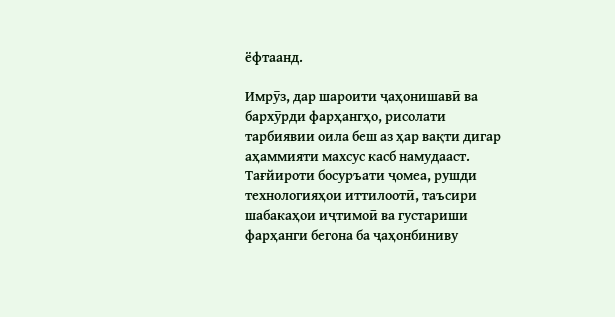ёфтаанд.

Имрӯз, дар шароити ҷаҳонишавӣ ва бархӯрди фарҳангҳо, рисолати тарбиявии оила беш аз ҳар вақти дигар аҳаммияти махсус касб намудааст. Тағйироти босуръати ҷомеа, рушди технологияҳои иттилоотӣ, таъсири шабакаҳои иҷтимоӣ ва густариши фарҳанги бегона ба ҷаҳонбиниву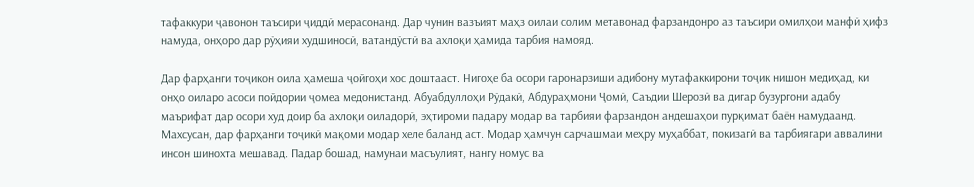тафаккури ҷавонон таъсири ҷиддӣ мерасонанд. Дар чунин вазъият маҳз оилаи солим метавонад фарзандонро аз таъсири омилҳои манфӣ ҳифз намуда, онҳоро дар рӯҳияи худшиносӣ, ватандӯстӣ ва ахлоқи ҳамида тарбия намояд.

Дар фарҳанги тоҷикон оила ҳамеша ҷойгоҳи хос доштааст. Нигоҳе ба осори гаронарзиши адибону мутафаккирони тоҷик нишон медиҳад, ки онҳо оиларо асоси пойдории ҷомеа медонистанд. Абуабдуллоҳи Рӯдакӣ, Абдураҳмони Ҷомӣ, Саъдии Шерозӣ ва дигар бузургони адабу маърифат дар осори худ доир ба ахлоқи оиладорӣ, эҳтироми падару модар ва тарбияи фарзандон андешаҳои пурқимат баён намудаанд. Махсусан, дар фарҳанги тоҷикӣ мақоми модар хеле баланд аст. Модар ҳамчун сарчашмаи меҳру муҳаббат, покизагӣ ва тарбиягари аввалини инсон шинохта мешавад. Падар бошад, намунаи масъулият, нангу номус ва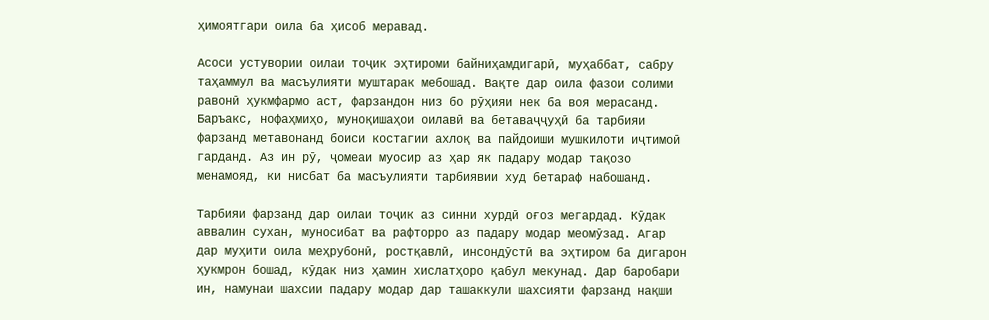ҳимоятгари оила ба ҳисоб меравад.

Асоси устувории оилаи тоҷик эҳтироми байниҳамдигарӣ, муҳаббат, сабру таҳаммул ва масъулияти муштарак мебошад. Вақте дар оила фазои солими равонӣ ҳукмфармо аст, фарзандон низ бо рӯҳияи нек ба воя мерасанд. Баръакс, нофаҳмиҳо, муноқишаҳои оилавӣ ва бетаваҷҷуҳӣ ба тарбияи фарзанд метавонанд боиси костагии ахлоқ ва пайдоиши мушкилоти иҷтимоӣ гарданд. Аз ин рӯ, ҷомеаи муосир аз ҳар як падару модар тақозо менамояд, ки нисбат ба масъулияти тарбиявии худ бетараф набошанд.

Тарбияи фарзанд дар оилаи тоҷик аз синни хурдӣ оғоз мегардад. Кӯдак аввалин сухан, муносибат ва рафторро аз падару модар меомӯзад. Агар дар муҳити оила меҳрубонӣ, ростқавлӣ, инсондӯстӣ ва эҳтиром ба дигарон ҳукмрон бошад, кӯдак низ ҳамин хислатҳоро қабул мекунад. Дар баробари ин, намунаи шахсии падару модар дар ташаккули шахсияти фарзанд нақши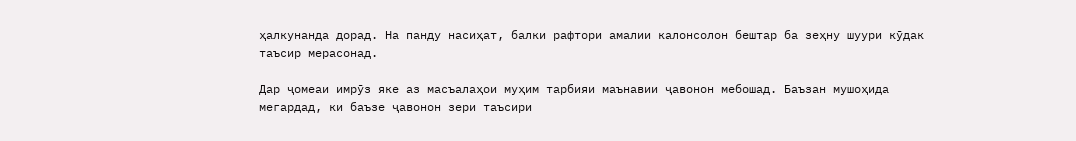ҳалкунанда дорад. На панду насиҳат, балки рафтори амалии калонсолон бештар ба зеҳну шуури кӯдак таъсир мерасонад.

Дар ҷомеаи имрӯз яке аз масъалаҳои муҳим тарбияи маънавии ҷавонон мебошад. Баъзан мушоҳида мегардад, ки баъзе ҷавонон зери таъсири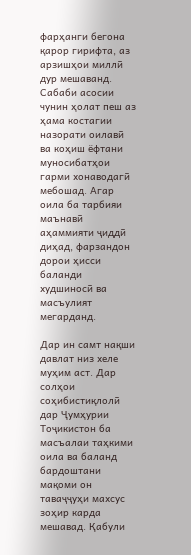фарҳанги бегона қарор гирифта, аз арзишҳои миллӣ дур мешаванд. Сабаби асосии чунин ҳолат пеш аз ҳама костагии назорати оилавӣ ва коҳиш ёфтани муносибатҳои гарми хонаводагӣ мебошад. Агар оила ба тарбияи маънавӣ аҳаммияти ҷиддӣ диҳад, фарзандон дорои ҳисси баланди худшиносӣ ва масъулият мегарданд.

Дар ин самт нақши давлат низ хеле муҳим аст. Дар солҳои соҳибистиқлолӣ дар Ҷумҳурии Тоҷикистон ба масъалаи таҳкими оила ва баланд бардоштани мақоми он таваҷҷуҳи махсус зоҳир карда мешавад. Қабули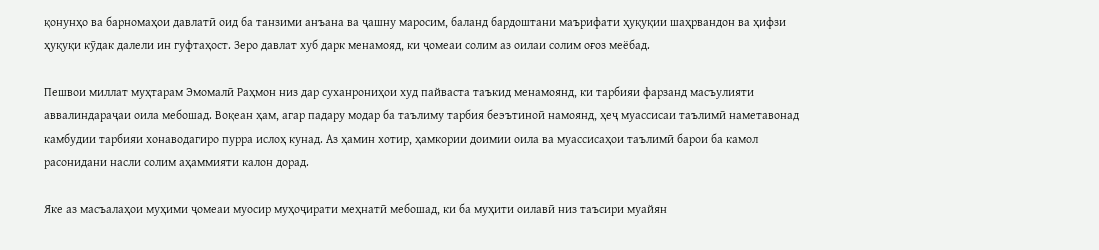қонунҳо ва барномаҳои давлатӣ оид ба танзими анъана ва ҷашну маросим, баланд бардоштани маърифати ҳуқуқии шаҳрвандон ва ҳифзи ҳуқуқи кӯдак далели ин гуфтаҳост. Зеро давлат хуб дарк менамояд, ки ҷомеаи солим аз оилаи солим оғоз меёбад.

Пешвои миллат муҳтарам Эмомалӣ Раҳмон низ дар суханрониҳои худ пайваста таъкид менамоянд, ки тарбияи фарзанд масъулияти аввалиндараҷаи оила мебошад. Воқеан ҳам, агар падару модар ба таълиму тарбия беэътиноӣ намоянд, ҳеҷ муассисаи таълимӣ наметавонад камбудии тарбияи хонаводагиро пурра ислоҳ кунад. Аз ҳамин хотир, ҳамкории доимии оила ва муассисаҳои таълимӣ барои ба камол расонидани насли солим аҳаммияти калон дорад.

Яке аз масъалаҳои муҳими ҷомеаи муосир муҳоҷирати меҳнатӣ мебошад, ки ба муҳити оилавӣ низ таъсири муайян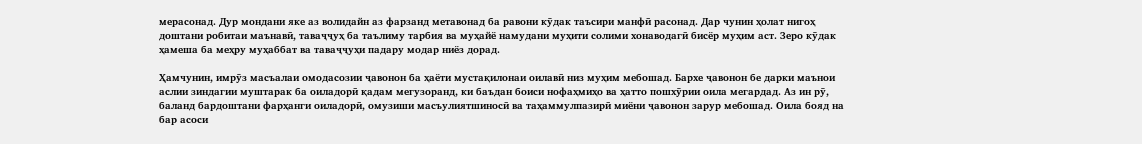мерасонад. Дур мондани яке аз волидайн аз фарзанд метавонад ба равони кӯдак таъсири манфӣ расонад. Дар чунин ҳолат нигоҳ доштани робитаи маънавӣ, таваҷҷуҳ ба таълиму тарбия ва муҳайё намудани муҳити солими хонаводагӣ бисёр муҳим аст. Зеро кӯдак ҳамеша ба меҳру муҳаббат ва таваҷҷуҳи падару модар ниёз дорад.

Ҳамчунин, имрӯз масъалаи омодасозии ҷавонон ба ҳаёти мустақилонаи оилавӣ низ муҳим мебошад. Бархе ҷавонон бе дарки маънои аслии зиндагии муштарак ба оиладорӣ қадам мегузоранд, ки баъдан боиси нофаҳмиҳо ва ҳатто пошхӯрии оила мегардад. Аз ин рӯ, баланд бардоштани фарҳанги оиладорӣ, омузиши масъулиятшиносӣ ва таҳаммулпазирӣ миёни ҷавонон зарур мебошад. Оила бояд на бар асоси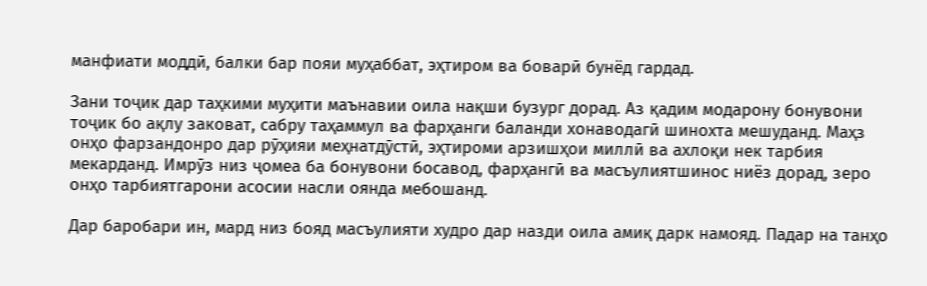манфиати моддӣ, балки бар пояи муҳаббат, эҳтиром ва боварӣ бунёд гардад.

Зани тоҷик дар таҳкими муҳити маънавии оила нақши бузург дорад. Аз қадим модарону бонувони тоҷик бо ақлу заковат, сабру таҳаммул ва фарҳанги баланди хонаводагӣ шинохта мешуданд. Маҳз онҳо фарзандонро дар рӯҳияи меҳнатдӯстӣ, эҳтироми арзишҳои миллӣ ва ахлоқи нек тарбия мекарданд. Имрӯз низ ҷомеа ба бонувони босавод, фарҳангӣ ва масъулиятшинос ниёз дорад, зеро онҳо тарбиятгарони асосии насли оянда мебошанд.

Дар баробари ин, мард низ бояд масъулияти худро дар назди оила амиқ дарк намояд. Падар на танҳо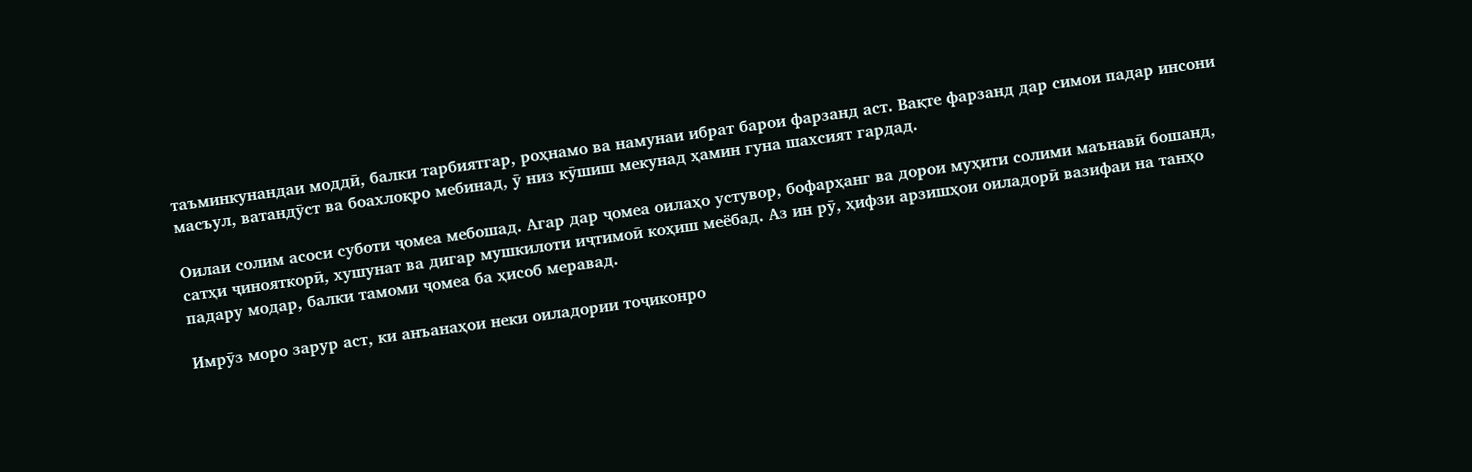таъминкунандаи моддӣ, балки тарбиятгар, роҳнамо ва намунаи ибрат барои фарзанд аст. Вақте фарзанд дар симои падар инсони масъул, ватандӯст ва боахлоқро мебинад, ӯ низ кӯшиш мекунад ҳамин гуна шахсият гардад.

Оилаи солим асоси суботи ҷомеа мебошад. Агар дар ҷомеа оилаҳо устувор, бофарҳанг ва дорои муҳити солими маънавӣ бошанд, сатҳи ҷинояткорӣ, хушунат ва дигар мушкилоти иҷтимоӣ коҳиш меёбад. Аз ин рӯ, ҳифзи арзишҳои оиладорӣ вазифаи на танҳо падару модар, балки тамоми ҷомеа ба ҳисоб меравад.

Имрӯз моро зарур аст, ки анъанаҳои неки оиладории тоҷиконро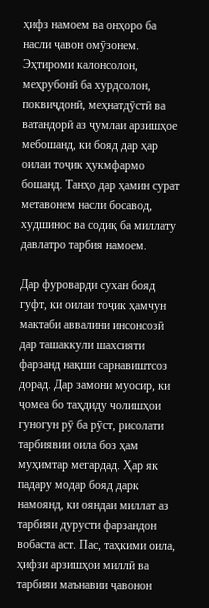ҳифз намоем ва онҳоро ба насли ҷавон омӯзонем. Эҳтироми калонсолон, меҳрубонӣ ба хурдсолон, поквиҷдонӣ, меҳнатдӯстӣ ва ватандорӣ аз ҷумлаи арзишҳое мебошанд, ки бояд дар ҳар оилаи тоҷик ҳукмфармо бошанд. Танҳо дар ҳамин сурат метавонем насли босавод, худшинос ва содиқ ба миллату давлатро тарбия намоем.

Дар фуроварди сухан бояд гуфт, ки оилаи тоҷик ҳамчун мактаби аввалини инсонсозӣ дар ташаккули шахсияти фарзанд нақши сарнавиштсоз дорад. Дар замони муосир, ки ҷомеа бо таҳдиду чолишҳои гуногун рӯ ба рӯст, рисолати тарбиявии оила боз ҳам муҳимтар мегардад. Ҳар як падару модар бояд дарк намоянд, ки ояндаи миллат аз тарбияи дурусти фарзандон вобаста аст. Пас, таҳкими оила, ҳифзи арзишҳои миллӣ ва тарбияи маънавии ҷавонон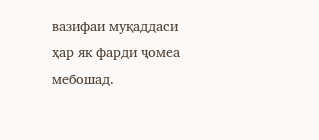вазифаи муқаддаси ҳар як фарди ҷомеа мебошад.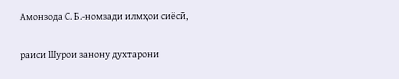Амонзода С. Б.-номзади илмҳои сиёсӣ,

раиси Шурои занону духтарони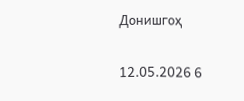Донишгоҳ


12.05.2026 6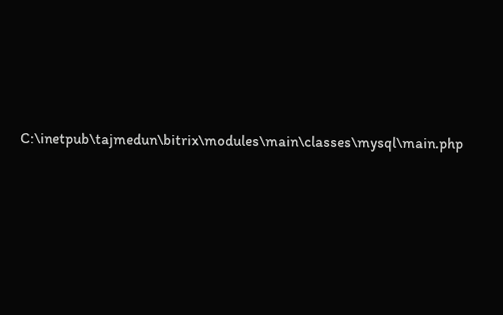C:\inetpub\tajmedun\bitrix\modules\main\classes\mysql\main.php